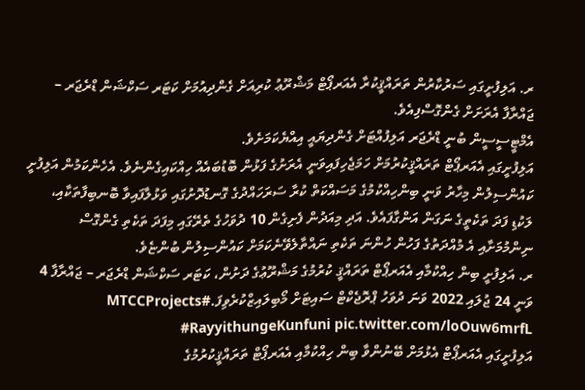ރ. އަލިފުށީގައި ސަރުކާރުން ތަރައްޤީކުރާ އެއަރޕޯޓް މަޝްރޫޢު ކުރިއަށް ގެންދިއުމަށް ކަޓަރ ސަކްޝަން ޑްރެޖަރ – ޖައްރާފާ އެރަށަށް ގެންގޮސްފިއެވެ.
އެމްޓީސީސީން ބުނީ ޑްރެޖަރ އަލިފުއްޓަށް ގެންދިޔައީ އިއްޔެކަމަށެވެ.
އަލިފުށީގައި އެއަރޕޯޓް ތަރައްޤީކުރުމަށް ހަމަޖެހިފައިވަނީ އެރަށުގެ ފަޅުން ބޮޑުބައެއް ހިއްކައިގެންނެވެ. އެހެންކަމުން އަލިފުށީ ކައުންސިލުން މިހާރު ވަނީ ބިންހިއްކުމުގެ މަސައްކަތް ކުރާ ސަރަހައްދުގެ ގޮނޑުދޮށުގައި ވަޅުލާފައިވާ ބޮނބިފާތަކާއި، ލަކުޑި ފަދަ ތަކެތީގެ ނަގަން އަންގާފައެވެ. އަދި މިއަދުން ފެށިގެން 10 ދުވަހުގެ ތެރޭގައި މިފަދަ ތަކެތި ގެންގޮސް ނިންމުމަށާއި އެ މުއްދަތުގެ ފަހުން ހުންނަ ތަކެތި ނައްތާލެވޭނެކަމަށް ކައުންސިލުން ބުންޏެވެ.
ރ. އަލިފުށީ ބިން ހިއްކުމާއި އެއަރޕޯޓް ތަރައްޤީ ކުރުމުގެ މަޝްރޫޢުގެ ދަށުން، ކަޓަރ ސަކްޝަން ޑްރެޖަރ – ޖައްރާފާ 4 ވަނީ 24 ޖުލައި 2022 ވަނަ ދުވަހު ޕްރޮޖެކްޓް ސައިޓަށް މޯބިލައިޒްކުރެވިފަ.#MTCCProjects #RayyithungeKunfuni pic.twitter.com/loOuw6mrfL
އަލިފުށީގައި އެއަރޕޯޓް އެޅުމަށް ބޭނުންވާ ބިން ހިއްކުމާއި އެއަރޕޯޓް ތަރައްޤީކުރުމުގެ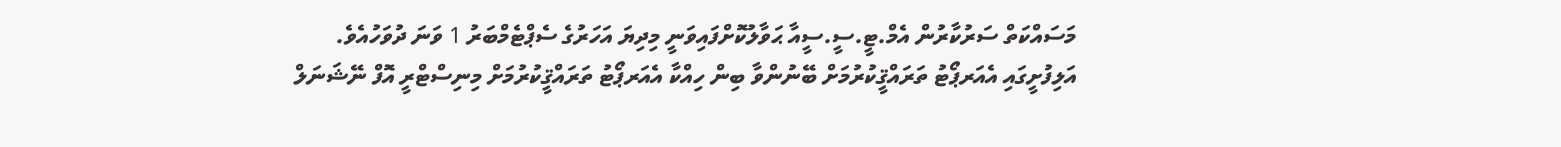މަސައްކަތް ސަރުކާރުން އެމް.ޓީ.ސީ.ސީއާ ޙަވާލުކޮށްފައިވަނީ މިދިޔަ އަހަރުގެ ސެޕްޓެމްބަރު 1 ވަނަ ދުވަހުއެވެ.
އަލިފުށީގައި އެއަރޕޯޓު ތަރައްޤީކުރުމަށް ބޭނުންވާ ބިން ހިއްކާ އެއަރޕޯޓު ތަރައްޤީކުރުމަށް މިނިސްޓްރީ އޮފް ނޭޝަނަލް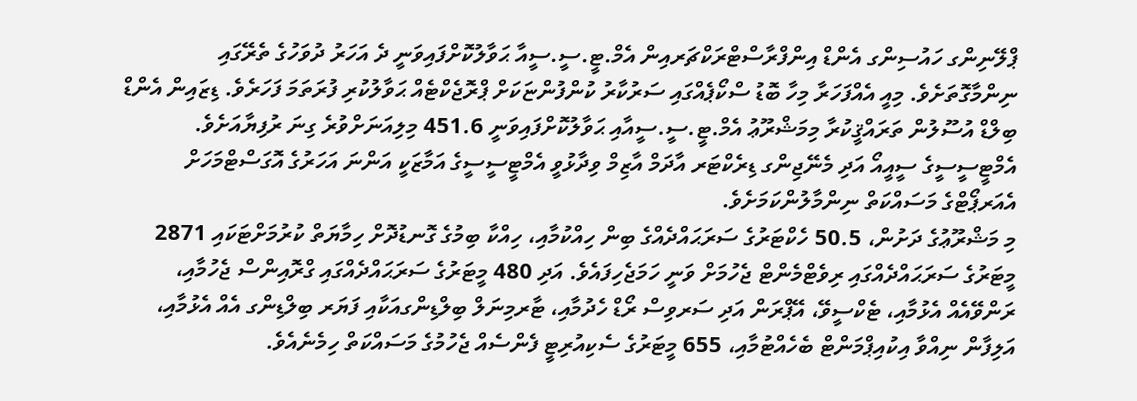ޕްލޭނިންގ ހައުސިންގ އެންޑް އިންފްރާސްޓްރަކްޗަރއިން އެމް.ޓީ.ސީ.ސީއާ ޙަވާލުކޮށްފައިވަނީ ދެ އަހަރު ދުވަހުގެ ތެރޭގައި ނިންމާގޮތަށެވެ. މިއީ އެއްފަހަރާ މިހާ ބޮޑު ސްކޯޕެއްގައި ސަރުކާރު ކުންފުންޏަކަށް ޕްރޮޖެކްޓެއް ޙަވާލުކުރި ފުރަތަމަ ފަހަރެވެ. ޑިޒައިން އެންޑް ބިލްޑް އުސޫލުން ތަރައްޤީކުރާ މިމަޝްރޫޢު އެމް.ޓީ.ސީ.ސީއާއި ޙަވާލުކޮށްފައިވަނީ 451.6 މިލިއަނަށްވުރެ ގިނަ ރުފިޔާއަށެވެ.
އެމްޓީސީސީގެ ސީއީއޯ އަދި މެނޭޖިންގ ޑިރެކްޓަރ އާދަމް އާޒިމް ވިދާޅުވީ އެމްޓީސީސީގެ އަމާޒަކީ އަންނަ އަހަރުގެ އޮގަސްޓްމަހަށް އެއަރޕޯޓްގެ މަސައްކަތް ނިންމާލުންކަމަށެވެ.
މި މަޝްރޫޢުގެ ދަށުން، 50.5 ހެކްޓަރުގެ ސަރަޙައްދެއްގެ ބިން ހިއްކުމާއި، ހިއްކާ ބިމުގެ ގޮނޑުދޮށް ހިމާޔަތް ކުރުމަށްޓަކައި 2871 މީޓަރުގެ ސަރަޙައްދެއްގައި ރިވެޓްމެންޓް ޖެހުމަށް ވަނީ ހަމަޖެހިފައެވެ. އަދި 480 މީޓަރުގެ ސަރަޙައްދެއްގައި ގްރޮއިންސް ޖެހުމާއި، ރަންވޭއެއް އެޅުމާއި، ޓެކްސީވޭ، އޭޕްރަން އަދި ސަރވިސް ރޯޑް ހެދުމާއި، ޓާރމިނަލް ބިލްޑިންގއަކާއި ފަޔަރ ބިލްޑިންގ އެއް އެޅުމާއި، އަލިފާން ނިއްވާ އިކުއިޕްމަންޓް ބެހެއްޓުމާއި، 655 މީޓަރުގެ ސެކިއުރިޓީ ފެންސެއް ޖެހުމުގެ މަސައްކަތް ހިމެނެއެވެ.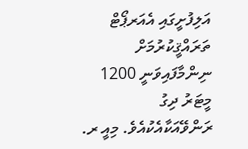އަލިފުށީގައި އެއަރޕޯޓް ތަރައްޤީކުރުމަށް ނިންމާފައިވަނީ 1200 މީޓަރު ދިގު ރަންވޭއަކާއެކުއެވެ. މިއީ ރ.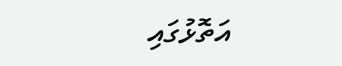އަތޮޅުގައި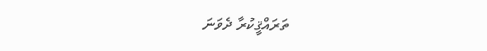ތަރައްޤީކުރާ ދެވަނަ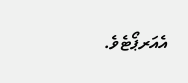އެއަރޕޯޓެވެ.